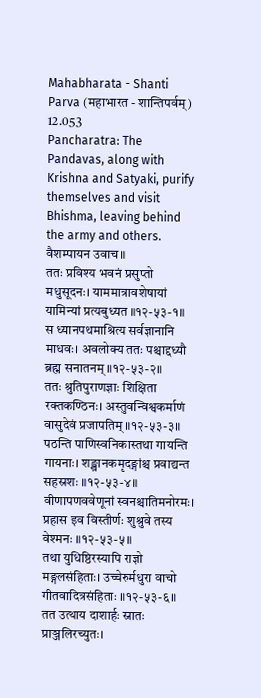Mahabharata - Shanti Parva (महाभारत - शान्तिपर्वम्)
12.053
Pancharatra: The Pandavas, along with Krishna and Satyaki, purify themselves and visit Bhishma, leaving behind the army and others.
वैशम्पायन उवाच॥
ततः प्रविश्य भवनं प्रसुप्तो मधुसूदनः। याममात्रावशेषायां यामिन्यां प्रत्यबुध्यत ॥१२-५३-१॥
स ध्यानपथमाश्रित्य सर्वज्ञानानि माधवः। अवलोक्य ततः पश्चाद्दध्यौ ब्रह्म सनातनम् ॥१२-५३-२॥
ततः श्रुतिपुराणज्ञाः शिक्षिता रक्तकण्ठिनः। अस्तुवन्विश्वकर्माणं वासुदेवं प्रजापतिम् ॥१२-५३-३॥
पठन्ति पाणिस्वनिकास्तथा गायन्ति गायनाः। शङ्खानकमृदङ्गांश्च प्रवाद्यन्त सहस्रशः ॥१२-५३-४॥
वीणापणववेणूनां स्वनश्चातिमनोरमः। प्रहास इव विस्तीर्णः शुश्रुवे तस्य वेश्मनः ॥१२-५३-५॥
तथा युधिष्ठिरस्यापि राज्ञो मङ्गलसंहिताः। उच्चेरुर्मधुरा वाचो गीतवादित्रसंहिताः ॥१२-५३-६॥
तत उत्थाय दाशार्हः स्नातः प्राञ्जलिरच्युतः।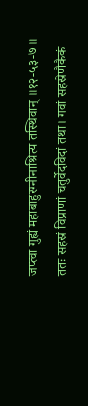जप्त्वा गुह्यं महाबाहुरग्नीनाश्रित्य तस्थिवान् ॥१२-५३-७॥
ततः सहस्रं विप्राणां चतुर्वेदविदां तथा। गवां सहस्रेणैकैकं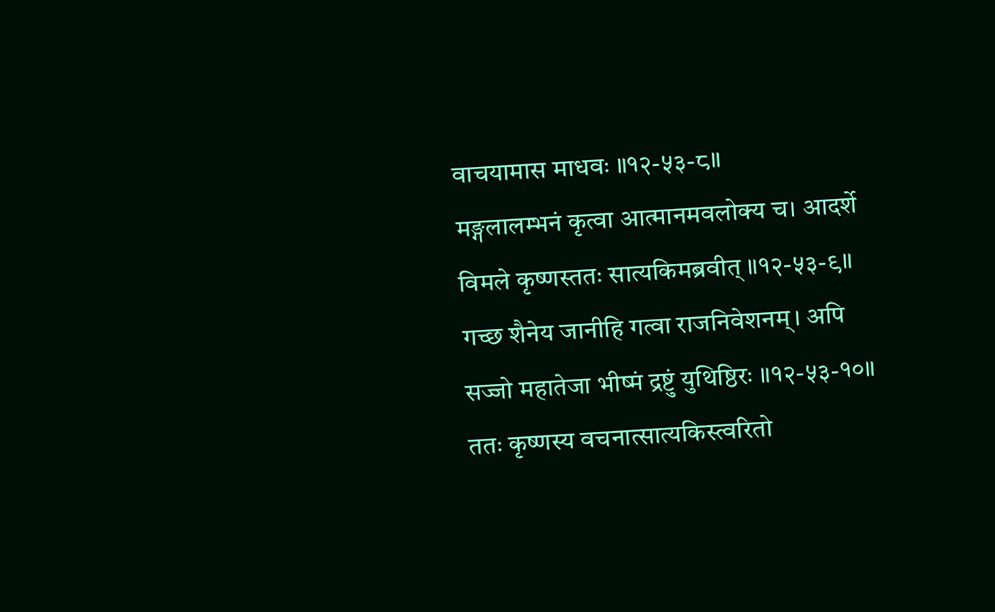वाचयामास माधवः ॥१२-५३-८॥
मङ्गलालम्भनं कृत्वा आत्मानमवलोक्य च। आदर्शे विमले कृष्णस्ततः सात्यकिमब्रवीत् ॥१२-५३-९॥
गच्छ शैनेय जानीहि गत्वा राजनिवेशनम्। अपि सज्जो महातेजा भीष्मं द्रष्टुं युथिष्ठिरः ॥१२-५३-१०॥
ततः कृष्णस्य वचनात्सात्यकिस्त्वरितो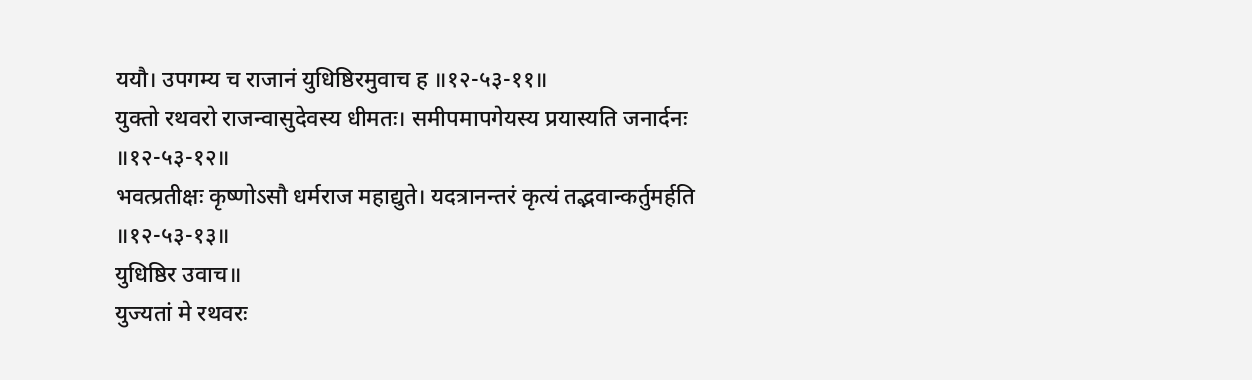ययौ। उपगम्य च राजानं युधिष्ठिरमुवाच ह ॥१२-५३-११॥
युक्तो रथवरो राजन्वासुदेवस्य धीमतः। समीपमापगेयस्य प्रयास्यति जनार्दनः ॥१२-५३-१२॥
भवत्प्रतीक्षः कृष्णोऽसौ धर्मराज महाद्युते। यदत्रानन्तरं कृत्यं तद्भवान्कर्तुमर्हति ॥१२-५३-१३॥
युधिष्ठिर उवाच॥
युज्यतां मे रथवरः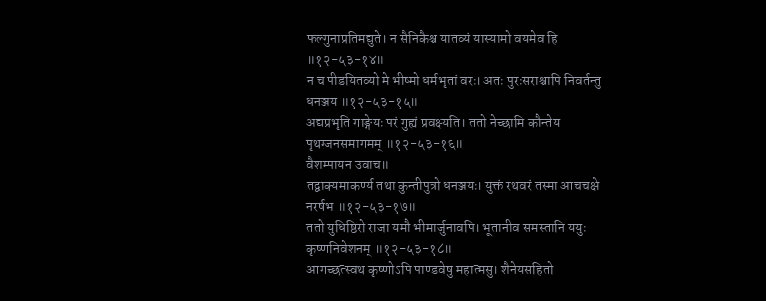फल्गुनाप्रतिमद्युते। न सैनिकैश्च यातव्यं यास्यामो वयमेव हि ॥१२-५३-१४॥
न च पीडयितव्यो मे भीष्मो धर्मभृतां वरः। अतः पुरःसराश्चापि निवर्तन्तु धनञ्जय ॥१२-५३-१५॥
अद्यप्रभृति गाङ्गेयः परं गुह्यं प्रवक्ष्यति। ततो नेच्छामि कौन्तेय पृथग्जनसमागमम् ॥१२-५३-१६॥
वैशम्पायन उवाच॥
तद्वाक्यमाकर्ण्य तथा कुन्तीपुत्रो धनञ्जयः। युक्तं रथवरं तस्मा आचचक्षे नरर्षभ ॥१२-५३-१७॥
ततो युधिष्ठिरो राजा यमौ भीमार्जुनावपि। भूतानीव समस्तानि ययुः कृष्णनिवेशनम् ॥१२-५३-१८॥
आगच्छत्स्वथ कृष्णोऽपि पाण्डवेषु महात्मसु। शैनेयसहितो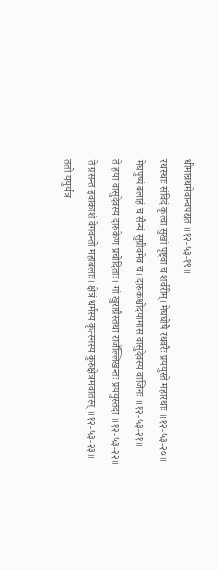धीमान्रथमेवान्वपद्यत ॥१२-५३-१९॥
रथस्थाः संविदं कृत्वा सुखां पृष्ट्वा च शर्वरीम्। मेघघोषै रथवरैः प्रययुस्ते महारथाः ॥१२-५३-२०॥
मेघपुष्पं बलाहं च सैन्यं सुग्रीवमेव च। दारुकश्चोदयामास वासुदेवस्य वाजिनः ॥१२-५३-२१॥
ते हया वासुदेवस्य दारुकेण प्रचोदिताः। गां खुराग्रैस्तथा राजँल्लिखन्तः प्रययुस्तदा ॥१२-५३-२२॥
ते ग्रसन्त इवाकाशं वेगवन्तो महाबलाः। क्षेत्रं धर्मस्य कृत्स्नस्य कुरुक्षेत्रमवातरन् ॥१२-५३-२३॥
ततो ययुर्यत्र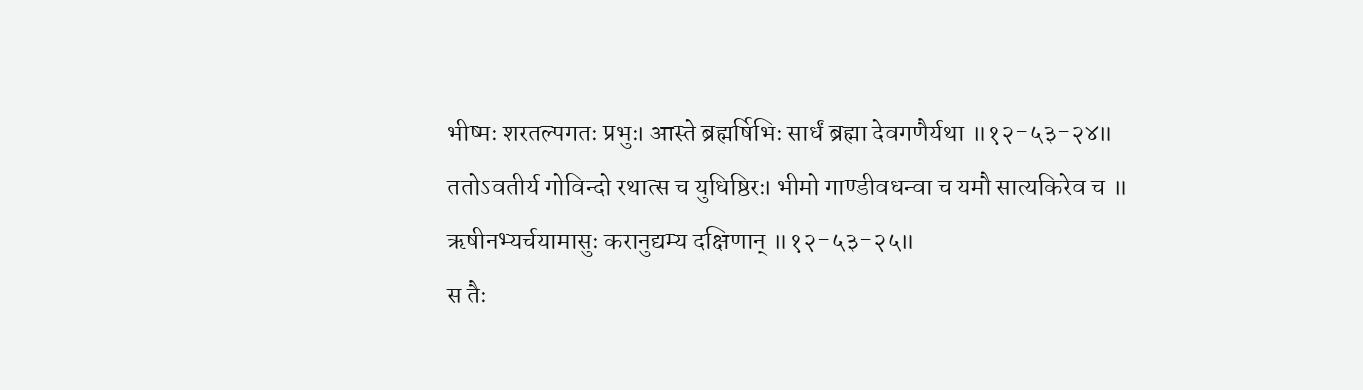भीष्मः शरतल्पगतः प्रभुः। आस्ते ब्रह्मर्षिभिः सार्धं ब्रह्मा देवगणैर्यथा ॥१२-५३-२४॥
ततोऽवतीर्य गोविन्दो रथात्स च युधिष्ठिरः। भीमो गाण्डीवधन्वा च यमौ सात्यकिरेव च ॥ ऋषीनभ्यर्चयामासुः करानुद्यम्य दक्षिणान् ॥१२-५३-२५॥
स तैः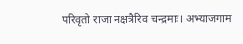परिवृतो राजा नक्षत्रैरिव चन्द्रमाः। अभ्याजगाम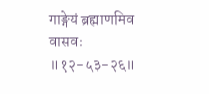गाङ्गेयं ब्रह्माणमिव वासवः ॥१२-५३-२६॥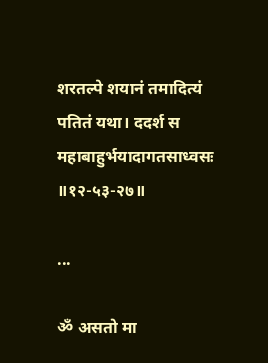शरतल्पे शयानं तमादित्यं पतितं यथा। ददर्श स महाबाहुर्भयादागतसाध्वसः ॥१२-५३-२७॥

...

ॐ असतो मा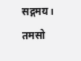सद्गमय। तमसो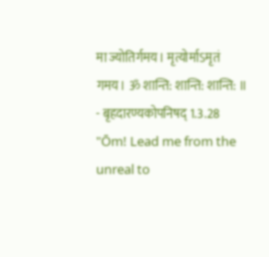मा ज्योतिर्गमय। मृत्योर्माऽमृतं गमय। ॐ शान्ति: शान्ति: शान्ति: ॥ - बृहदारण्यकोपनिषद् 1.3.28
"Ōm! Lead me from the unreal to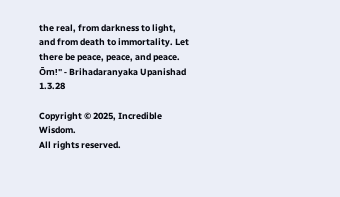the real, from darkness to light, and from death to immortality. Let there be peace, peace, and peace. Ōm!" - Brihadaranyaka Upanishad 1.3.28

Copyright © 2025, Incredible Wisdom.
All rights reserved.